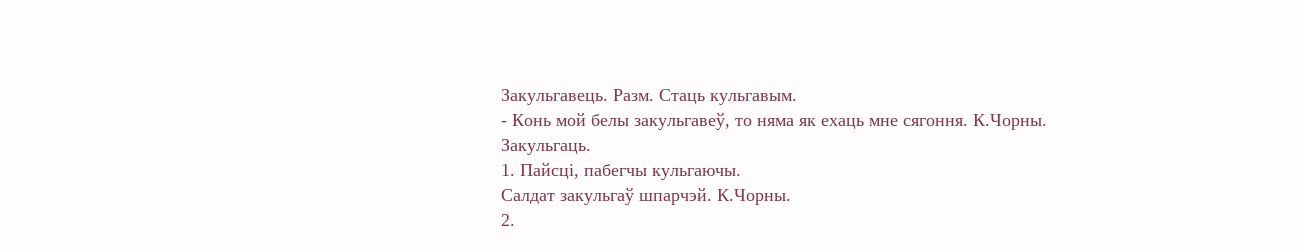Закульгавець. Разм. Стаць кульгавым.
- Конь мой белы закульгавеў, то няма як ехаць мне сягоння. К.Чорны.
Закульгаць.
1. Пайсці, пабегчы кульгаючы.
Салдат закульгаў шпарчэй. К.Чорны.
2.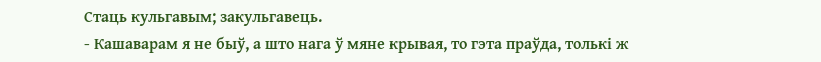Стаць кульгавым; закульгавець.
- Кашаварам я не быў, а што нага ў мяне крывая, то гэта праўда, толькі ж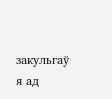закульгаў я ад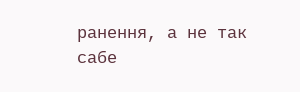ранення, а не так сабе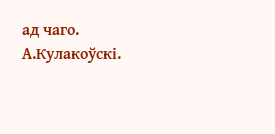ад чаго. А.Кулакоўскі.